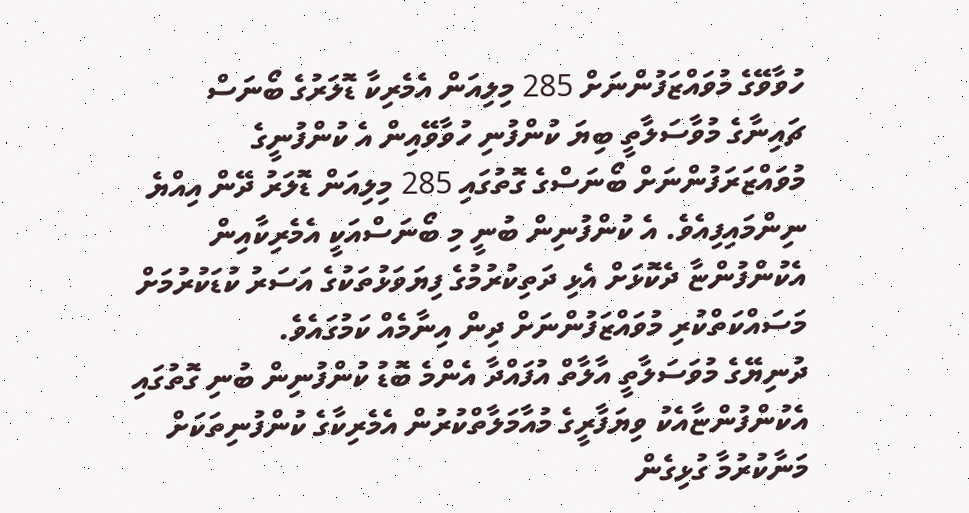ހުވާވޭގެ މުވައްޒަފުންނަށް 285 މިލިއަން އެމެރިކާ ޑޮލަރުގެ ބޯނަސް
ޗައިނާގެ މުވާސަލާތީ ބިޔަ ކުންފުނި ހުވާވޭއިން އެ ކުންފުނީގެ މުވައްޒަރަފުންނަށް ބޯނަސްގެ ގޮތުގައި 285 މިލިއަން ޑޮލަރު ދޭން އިއްޔެ ނިންމައިފިއެވެ. އެ ކުންފުނިން ބުނީ މި ބޯނަސްއަކީ އެމެރިކާއިން އެކުންފުންޏާ ދެކޮޅަށް އެޅި ދަތިކުރުމުގެ ފިޔަވަޅުތަކުގެ އަސަރު ކުޑަކުރުމަށް މަސައްކަތްކުރި މުވައްޒަފުންނަށް ދިން އިނާމެއް ކަމުގައެވެ.
ދުނިޔޭގެ މުވަސަލާތީ އާލާތް އުފައްދާ އެންމެ ބޮޑު ކުންފުނިން ބުނި ގޮތުގައި އެކުންފުންޏާއެކު ވިޔަފާރީގެ މުއާމަލާތްކުރުން އެމެރިކާގެ ކުންފުނިތަކަށް މަނާކުރުމާ ގުޅިގެން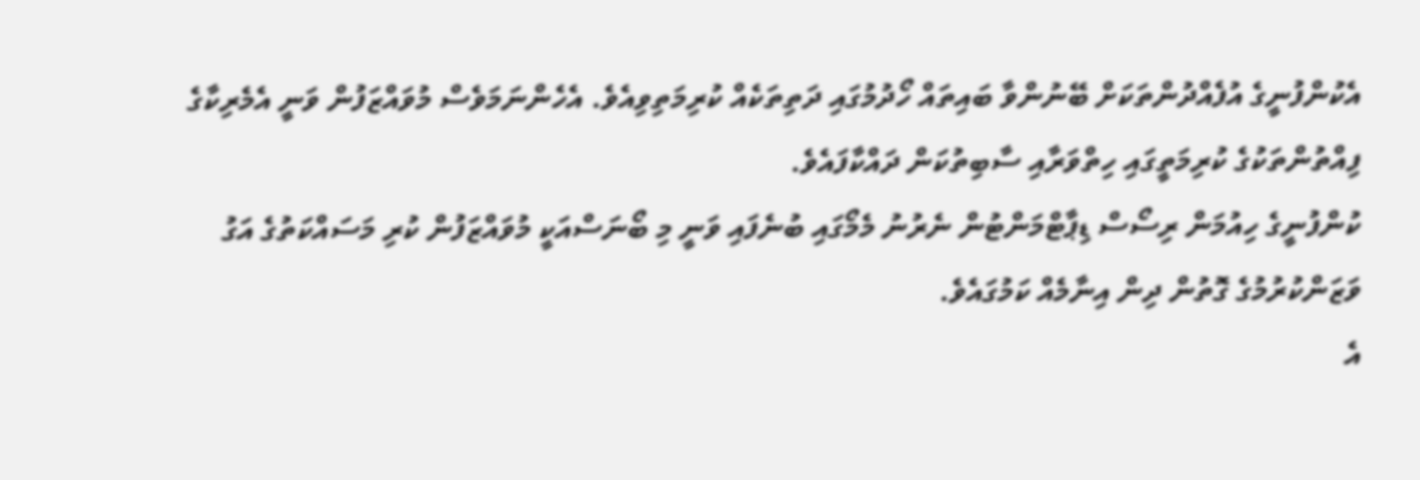އެކުންފުނީގެ އުފެއްދުންތަކަށް ބޭނުންވާ ބައިތައް ހޯދުމުގައި ދަތިތަކެއް ކުރިމަތިވިއެވެ. އެހެންނަމަވެސް މުވައްޒަފުން ވަނީ އެމެރިކާގެ ފިއްތުންތަކުގެ ކުރިމަތީގައި ހިތްވަރާއި ސާބިތުކަން ދައްކާފައެވެ.
ކުންފުނީގެ ހިއުމަން ރިސޯސް ޑިޕާޓްމަންޓުން ނެރުނު މެމޯގައި ބުނެފައި ވަނީ މި ބޯނަސްއަކީ މުވައްޒަފުން ކުރި މަސައްކަތުގެ އަގު ވަޒަންކުރުމުގެ ގޮތުން ދިން އިނާމެއް ކަމުގައެވެ.
އެ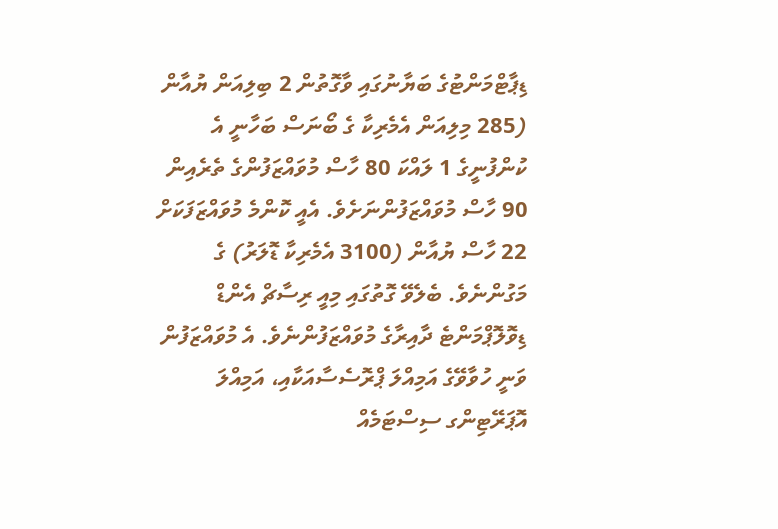ޑިޕާޓްމަންޓުގެ ބަޔާނުގައި ވާގޮތުން 2 ބިލިއަން ޔުއާން (285 މިލިއަން އެމެރިކާ ގެ ބޯނަސް ބަހާނީ އެ ކުންފުނީގެ 1 ލައްކަ 80 ހާސް މުވައްޒަފުންގެ ތެރެއިން 90 ހާސް މުވައްޒަފުންނަށެވެ. އެއީ ކޮންމެ މުވައްޒަފަކަށް 22 ހާސް ޔުއާން (3100 އެމެރިކާ ޑޮލަރު) ގެ މަގުންނެވެ. ބެލެވޭ ގޮތުގައި މިއީ ރިސާޗް އެންޑް ޑިވޮލޮޕްމަންޓެ ދާއިރާގެ މުވައްޒަފުންނެވެ. އެ މުވައްޒަފުން ވަނީ ހުވާވޭގެ އަމިއްލަ ޕްރޮސެސާއަކާއި، އަމިއްލަ އޮޕަރޭޓިންގ ސިސްޓަމެއް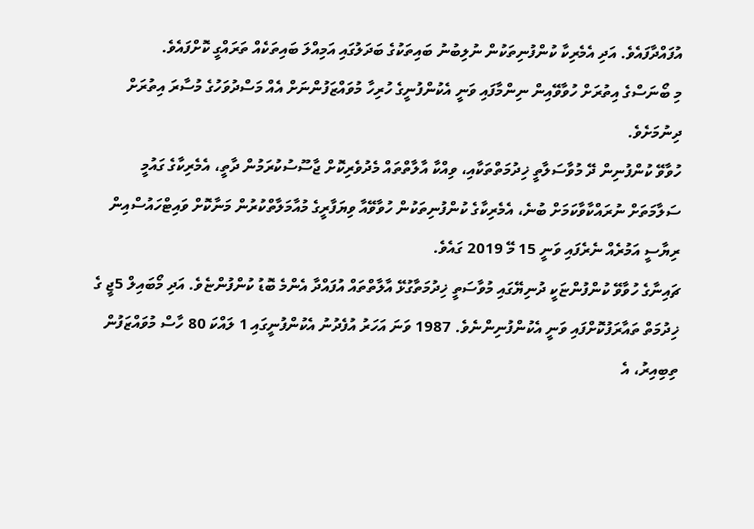އުފައްދާފައެވެ. އަދި އެމެރިކާ ކުންފުނިތަކުން ނުލިބުނު ބައިތަކުގެ ބަދަލުގައި އަމިއްލަ ބައިތަކެއް ތަރައްގީ ކޮށްފައެވެ.
މި ބޯނަސްގެ އިތުރަށް ހުވާވޭއިން ނިންމާފައި ވަނީ އެކުންފުނީގެ ހުރިހާ މުވައްޒަފުންނަށް އެއް މަސްދުވަހުގެ މުސާރަ އިތުރަށް ދިނުމަށެވެ.
ހުވާވޭ ކުންފުނިން ދޭ މުވާސަލާތީ ޚިދުމަތްތަކާއި، ވިއްކާ އާލާތްތައް މެދުވެރިކޮށް ޖާސޫސުކުރަމުން ދާތީ، އެމެރިކާގެ ގައުމީ ސަލާމަތަށް ނުރައްކާވާކަމަށް ބުނެ، އެމެރިކާގެ ކުންފުނިތަކުން ހުވާވޭއާ ވިޔަފާރީގެ މުއާމަލާތްކުރުން މަނާކޮށް ވައިޓްހައުސްއިން ރިޔާސީ އަމުރެއް ނެރެފައި ވަނީ 15 މޭ 2019 ގައެވެ.
ޗައިނާގެ ހުވާވޭ ކުންފުންޏަކީ ދުނިޔޭގައި މުވާސަތީ ޚިދުމަތާގުޅޭ އާލާތްތައް އުފައްދާ އެންމެ ބޮޑު ކުންފުންޏެވެ. އަދި މޯބައިލް 5ޖީ ގެ ޚިދުމަތް ތައާރަފުކޮށްފައި ވަނީ އެކުންފުނިންނެވެ. 1987 ވަނަ އަހަރު އުފެދުނު އެކުންފުނީގައި 1 ލައްކަ 80 ހާސް މުވައްޒަފުން ތިބިއިރު، އެ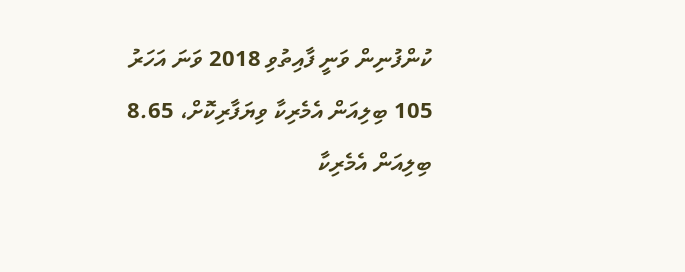ކުންފުނިން ވަނީ ފާއިތުވި 2018 ވަނަ އަހަރު 105 ބިލިއަން އެމެރިކާ ވިޔަފާރިކޮށް، 8.65 ބިލިއަން އެމެރިކާ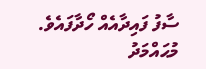ސާފު ފައިދާއެއް ހޯދާފައެވެ.
މުޙައްމަދު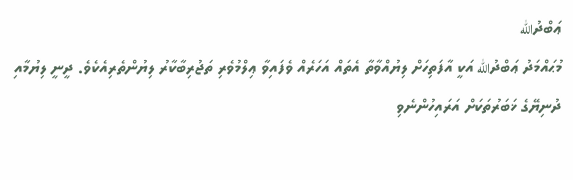ޢަބްދުالله
މުޙައްމަދު ޢަބްދުالله އަކީ އާފަތިހަށް ލިޔުއްވާތާ އެތައް އަހަރެއް ވެފައިވާ ޢިލްމުވެރި ތަޖުރިބާކާރު ލިޔުންތެރިއެކެވެ. ދީނީ ލިޔުމާއި ދުނިޔޭގެ ޚަބަރުތަކަށް އަރައިހުންނެވި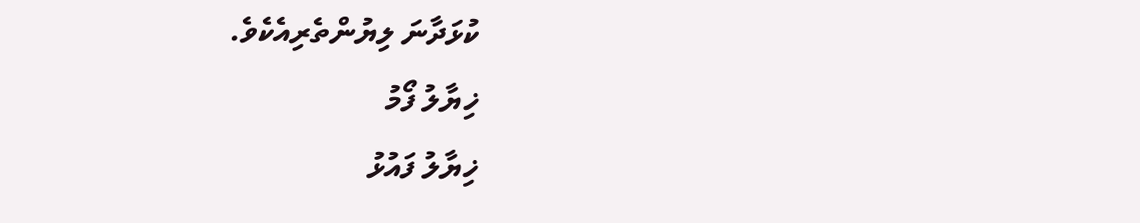ކުޅަދާނަ ލިޔުންތެރިއެކެވެ.
ޚިޔާލު ފޯމު
ޚިޔާލު ފައުޅު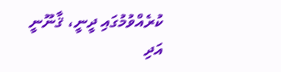ކުރެއްވުމުގައި ދީނީ، ޤާނޫނީ އަދި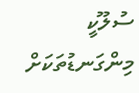ސުލޫކީ މިންގަނޑުތަކަށް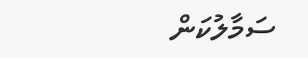ސަމާލުކަން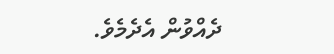ދެއްވުން އެދެމެވެ.